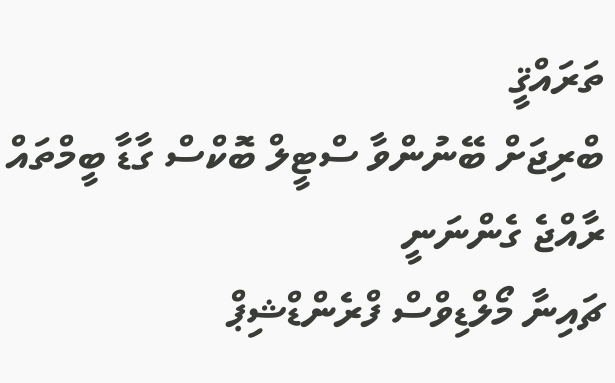ތަރައްޤީ
ބްރިޖަށް ބޭނުންވާ ސްޓީލް ބޮކްސް ގާޑާ ބީމްތައް ރާއްޖެ ގެންނަނީ
ޗައިނާ މޯލްޑިވްސް ފްރެންޑްޝިޕް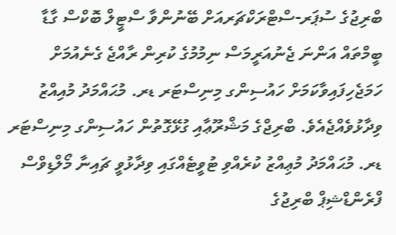ބްރިޖުގެ ސުޕަރ-ސްޓްރަކްޗަރއަށް ބޭނުންވާ ސްޓީލް ބޮކްސް ގާޑާ ބީމްތައް އަންނަ ޖެނުއަރީމަސް ނިމުމުގެ ކުރިން ރާއްޖެ ގެނެއުމަށް ހަމަޖެހިފައިވާކަމަށް ހައުސިންގ މިނިސްޓަރ ޑރ. މުޙައްމަދު މުއިއްޒު ވިދާޅުވެއްޖެއެވެ. ބްރިޖްގެ މަޝްރޫޢާއި ގުޅޭގޮތުން ހައުސިންގ މިނިސްޓަރ ޑރ. މުޙައްމަދު މުޢިއްޒު ކުރެއްވި ޓުވީޓެއްގައި ވިދާޅުވީ ޗައިނާ މޯލްޑިވްސް ފްރެންޑްޝިޕް ބްރިޖުގެ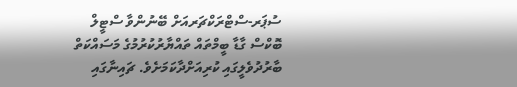ސުޕަރ-ސްޓްރަކްޗަރއަށް ބޭނުންވާ ސްޓީލް ބޮކްސް ގާޑާ ބީމްތައް ތައްޔާރުކުރުމުގެ މަސައްކަތް ބާރުދުވެލީގައި ކުރިއަށްދާކަމަށެވެ. ޗައިނާގައި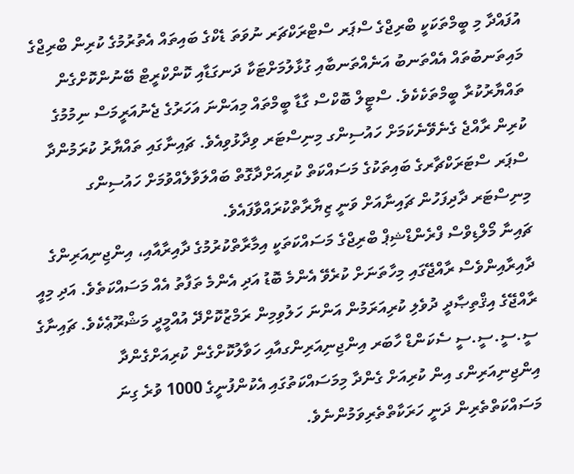އުފައްދާ މި ބީމްތަކަކީ ބްރިޖްގެ ސްޕަރ ސްޓްރަކްޗަރ ނުވަތަ ޑެކްގެ ބައިތައް އެތުރުމުގެ ކުރިން ބްރިޖްގެ މައިތަނބުތައް އެއްތަނބު އަނެއްތަނބާއި ގުޅާލުމަށްޓަކާ ދަނގަޑާއި ކޮންކްރީޓް ބޭނުންކޮށްގެން ތައްޔާރުކުރާ ބީމްތަކެކެވެ. ސްޓީލް ބޮކްސް ގާޑާ ބީމްތައް މިއަންނަ އަހަރުގެ ޖެނުއަރީމަސް ނިމުމުގެ ކުރިން ރާއްޖެ ގެނެވޭނެކަމަށް ހައުސިންގ މިނިސްޓަރ ވިދާޅުވިއެވެ. ޗައިނާގައި ތައްޔާރު ކުރަމުންދާ ސްޕަރ ސްޓަރަކްޗާރގެ ބައިތަކުގެ މަސައްކަތް ކުރިއަށްދާގޮތް ބައްލަވާލެއްވުމަށް ހައުސިންގ މިނިސްޓަރ ދާދިފަހުން ޗައިނާއަށް ވަނީ ޒިޔާރާތްކުރައްވާފައެވެ.
ޗައިނާ މޯލްޑިވްސް ފްރެންޑްޝިޕް ބްރިޖްގެ މަސައްކަތަކީ އިމާރާތްކުރުމުގެ ދާއިރާއާއި، އިންޖިނިއަރިންގެ ދާއިރާއިންވެސް ރާއްޖޭގައި މިހާތަނަށް ކުރެވޭ އެންމެ ބޮޑު އަދި އެންމެ ތަފާތު އެއް މަސައްކަތެވެ. އަދި މިއީ ރާއްޖޭގެ އިޤްތިޞާދީ ދުވެލި ކުރިއަރަމުން އަންނަ ހަލުވިމިން ރަމްޒުކޮށްދޭ އުއްމީދީ މަޝްރޫޢެކެވެ. ޗައިނާގެ ސީ.ސީ.ސީ.ސީ ސެކަންޑް ހާބަރ އިންޖިނިއަރިންގއާއި ހަވާލުކޮށްގެން ކުރިއަށްގެންދާ އިންޖިނިއަރިންގ އިން ކުރިއަށް ގެންދާ މިމަސައްކަތުގައި އެކުންފުނީގެ 1000 ވުރެ ގިނަ މަސައްކަތްތެރިން ދަނީ ހަރަކާތްތެރިވަމުންނެވެ.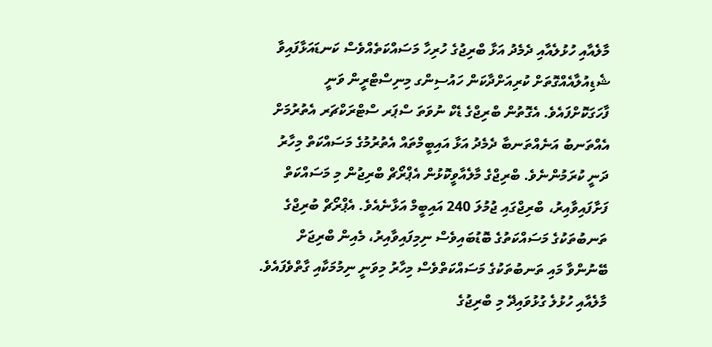މާލެއާއި ހުޅުލެއާއި ދެމެދު އަޅާ ބްރިޖުގެ ހުރިހާ މަސައްކަތެއްވެސް ކަނޑައަޅާފައިވާ ޝެޑިއުލާއެއްގޮތަށް ކުރިއަށްދާކަން ހައުސިންގ މިނިސްޓްރީން ވަނީ ފާހަގަކޮށްފައެވެ. އެގޮތުން ބްރިޖްގެ ޑެކް ނުވަތަ ސްޕަރ ސްޓްރަކްޗަރ އެތުރުމަށް އެއްތަނބު އަނެއްތަނބާ ދެމެދު އަޅާ އައިބީމްތައް އެތުރުމުގެ މަސައްކަތް މިހާރު ދަނީ ކުރަމުންނެވެ. ބްރިޖްގެ މާލެއާވީކޮޅުން އެޕްރޯޗް ބްރިޖުން މި މަސައްކަތް ފަށާފައިވާއިރު، ބްރިޖްގައި ޖުމުލަ 240 އައިބީމް އަޅާނެއެވެ. އެޕްރޯޗް ބުރިޖްގެ ތަނބުތަކުގެ މަސައްކަތުގެ ބޮޑުބައިވެސް ނިމިފައިވާއިރު، މެއިން ބްރިޖަށް ބޭނުންވާ މައި ތަނބުތަކުގެ މަސައްކަތްވެސް މިހާރު މިވަނީ ނިމުމަކާއި ގާތްވެފައެވެ. މާލެއާއި ހުޅުލެ ގުޅުވައިދޭ މި ބްރިޖުގެ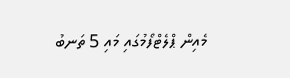މެއިން ޕްލެޓްފޯމުގައި މައި 5 ތަނބު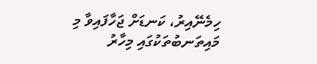ހިމެނޭއިރު، ކަނޑަށް ޖަހާފައިވާ މި މައިތަނބުތަކުގައި މިހާރު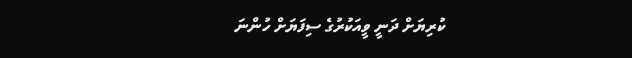ކުރިޔަށް ދަނީ ވީއަކުރުގެ ސިފަޔަށް ހުންނަ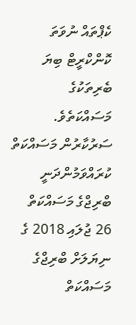ކެޕްތައް ނުވަތަ ކޮންކްރީޓް ބިޔަ ބެރިތަކުގެ މަސައްކަތެވެ.
ސަރުކާރުން މަސައްކަތް ކުރައްވަމުންދަނީ ބްރިޖްގެ މަސައްކަތް 26 ޖުލައި 2018 ގެ ނިޔަލަށް ބްރިޖްގެ މަސައްކަތް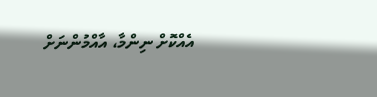އެއްކޮށް ނިންމާ، އާއްމުންނަށް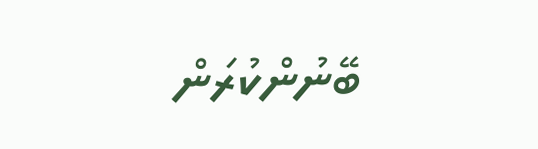ބޭނުންކުރަން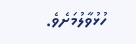ހުޅުވާލުމަށެވެ.